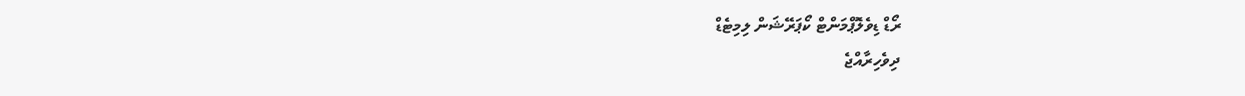ރޯޑް ޑިވެލޮޕްމަންޓް ކޯޕަރޭޝަން ލިމިޓެޑް
ދިވެހިރާއްޖެ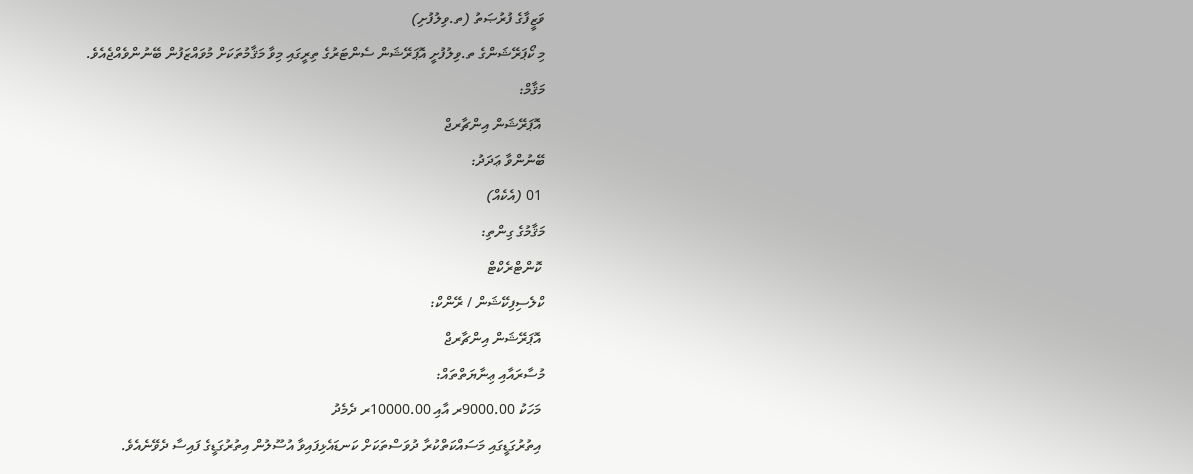ވަޒީފާގެ ފުރުޞަތު (ތ.ވިލުފުށި)
މި ކޯޕަރޭޝަންގެ ތ.ވިލުފުށީ އޮޕަރޭޝަން ސެންޓަރުގެ ތިރީގައި މިވާ މަޤާމުތަކަށް މުވައްޒަފުން ބޭނުންވެއްޖެއެވެ.
މަޤާމް:
 އޮޕަރޭޝަން އިންޗާރޖް
ބޭނުންވާ ޢަދަދު:
 01 (އެކެއް)
މަޤާމުގެ ގިންތި:
 ކޮންޓްރެކްޓް
ކްލެސިފިކޭޝަން / ރޭންކް:
 އޮޕަރޭޝަން އިންޗާރޖް
މުސާރައާއި ޢިނާޔަތްތައް:
 މަހަކު 9000.00ރ އާއި 10000.00ރ ދެމެދު
 އިތުރުގަޑީގައި މަސައްކަތްކުރާ ދުވަސްތަކަށް ކަނޑައެޅިފައިވާ އުސޫލުން އިތުރުގަޑީގެ ފައިސާ ދެވޭނެއެވެ.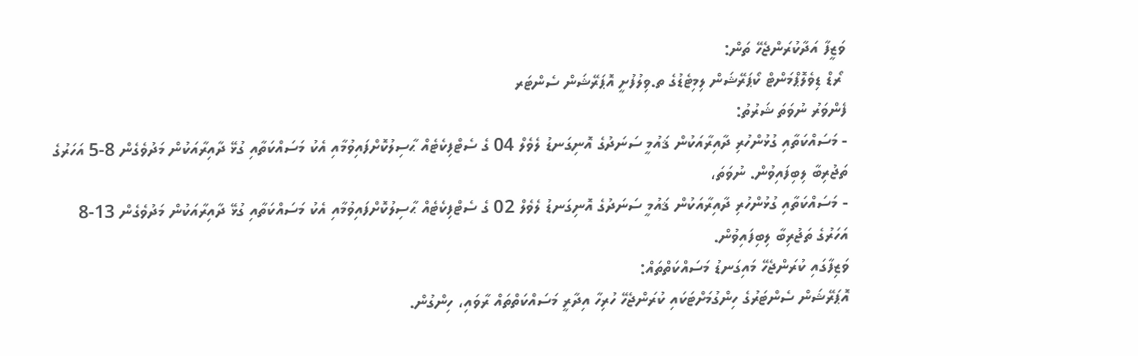ވަޒީފާ އަދާކުރަންޖެހޭ ތަން:
 ރޯޑް ޑިވެލޮޕްމަންޓް ކޯޕަރޭޝަން ލިމިޓެޑުގެ ތ.ވިލުފުށީ އޮޕަރޭޝަން ސެންޓަރ
ފެންވަރު ނުވަތަ ޝަރުތު:
- މަސައްކަތާއި ގުޅުންހުރި ދާއިރާއަކުން ޤައުމީ ސަނަދުގެ އޮނިގަނޑު ލެވެލް 04 ގެ ސެޓްފިކެޓެއް ޙާސިލުކޮށްފައިވުމާއި އެކު މަސައްކަތާއި ގުޅޭ ދާއިރާއަކުން މަދުވެގެން 8-5 އަހަރުގެ ތަޖުރިބާ ލިބިފައިވުން. ނުވަތަ،
- މަސައްކަތާއި ގުޅުންހުރި ދާއިރާއަކުން ޤައުމީ ސަނަދުގެ އޮނިގަނޑު ލެވެލް 02 ގެ ސެޓްފިކެޓެއް ޙާސިލުކޮށްފައިވުމާއި އެކު މަސައްކަތާއި ގުޅޭ ދާއިރާއަކުން މަދުވެގެން 13-8 އަހަރުގެ ތަޖުރިބާ ލިބިފައިވުން.
ވަޒިފާގައި ކުރަންޖެހޭ މައިގަނޑު މަސައްކަތްތައް:
އޮޕަރޭޝަން ސެންޓަރުގެ ހިންގުމަށްޓަކައި ކުރަންޖެހޭ ހުރިހާ އިދާރީ މަސައްކަތްތައް ރާވައި، ހިންގުން.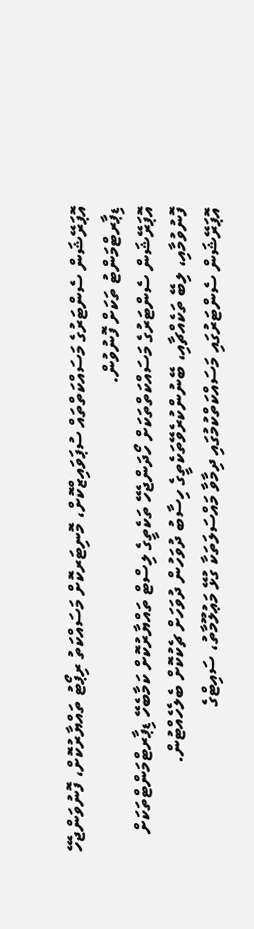އޮޕަރޭޝަން ސެންޓަރުގެ މަސައްކަތްތައް ސުޕަވައިޒްކޮށް، މޮނިޓަރކޮށް މަސައްކަތު ރިޕޯޓު ތައްޔާރުކޮށް، ފޮނުވަންޖެހޭ ޑިޕާރޓްމަންޓު ތަކަށް ފޮނުވުން.
އޮޕަރޭޝަން ސެންޓަރުގެ މަސައްކަތްތަކަށް ހޯދަންޖެހޭ ތަކެތީގެ ލިސްޓް ތައްޔާރުކޮށް ކަމާބެހޭ ޑިޕާރޓްމަންޓްތަކަށް ފޮނުވުމާއި، ލިބޭ ތަކެއްޗާއި، ބޭނުންކުރެވޭތަކެތީގެ ހިސާބު ދުވަހުން ދުވަހަށް ޗެކުކޮށް ބެލެހެއްޓުން.
އޮޕަރޭޝަން ސެންޓަރުގައި މަސައްކަތްކުމުގައި ދިމާވާ މައްސަލަތަކާ ގުޅޭ މަޢުލޫމާތު، ސައިޓްގެ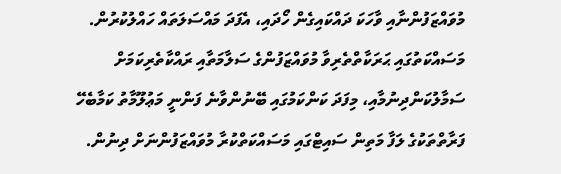މުވައްޒަފުންނާއި ވާހަކަ ދައްކައިގެން ހޯދައި، އެފަދަ މައްސަލަތައް ހައްލުކުރުން.
މަސައްކަތުގައި ޙަރަކާތްތެރިވާ މުވައްޒަފުންގެ ސަލާމަތާއި ރައްކާތެރިކަމަށް ސަމާލުކަންދިނުމާއި، މިފަދަ ކަންކަމުގައި ބޭނުންވާނެ ފަންނީ މަޢުލޫމާތު ކަމާބެހޭ ފަރާތްތަކުގެ ލަފާ މަތިން ސައިޓްގައި މަސައްކަތްކުރާ މުވައްޒަފުންނަށް ދިނުން.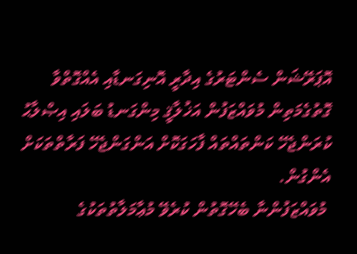އޮޕަރޭޝަން ސެންޓަރުގެ އިދާރީ އޮނިގަނޑާއި އެއްގޮތްވާ ގޮތުގެމަތިން މުވައްޒަފުން އަޚުލާޤީ މިންގަނޑު ބަލައި އިޞްލާޙު ކުރަންޖެހޭ ކަންތައްތައް ފާހަގަކޮށް އަންގަންޖެހޭ ފަރާތްތަކަށް އެންގުން.
 މުވައްޒަފުންނާ ބެހޭގޮތުން ކުރެވޭ މުޢާމަލާތުތަކުގެ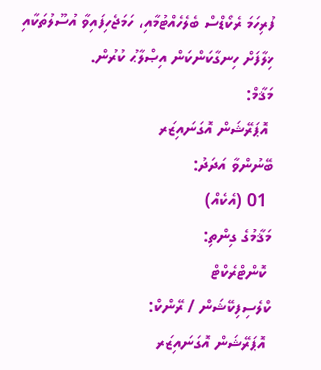ފުރިހަމަ ރެކޯޑްސް ބެލެހެއްޓުމާއި، ހަމަޖެހިފައިވާ އުސޫލުތަކާއި ޚިލާފަށް ހިނގާކަންކަން އިޞްލާޙު ކުރުން.
މަޤާމް:
 އޮޕަރޭޝަން އޮގަނައިޒަރ
ބޭނުންވާ އަދަދު:
 01 (އެކެއް)
މަޤާމުގެ ގިންތި:
 ކޮންޓްރެކްޓް
ކްލެސިފިކޭޝަން / ރޭންކް:
 އޮޕަރޭޝަން އޮގަނައިޒަރ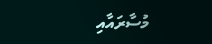މުސާރައާއި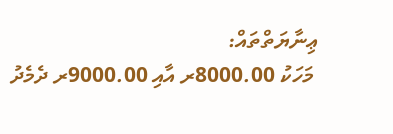ޢިނާޔަތްތައް:
 މަހަކު 8000.00ރ އާއި 9000.00ރ ދެމެދު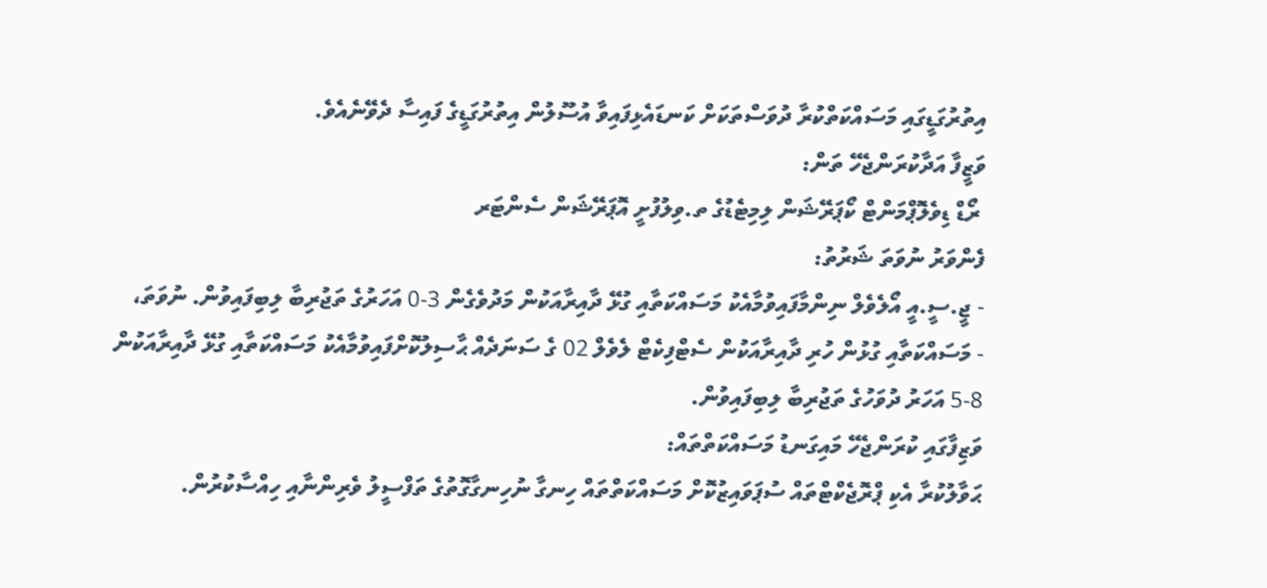އިތުރުގަޑީގައި މަސައްކަތްކުރާ ދުވަސްތަކަށް ކަނޑައެޅިފައިވާ އުސޫލުން އިތުރުގަޑީގެ ފައިސާ ދެވޭނެއެވެ.
ވަޒީފާ އަދާކުރަންޖެހޭ ތަން:
 ރޯޑް ޑިވެލޮޕްމަންޓް ކޯޕަރޭޝަން ލިމިޓެޑުގެ ތ.ވިލުފުށީ އޮޕަރޭޝަން ސެންޓަރ
ފެންވަރު ނުވަތަ ޝަރުތު:
- ޖީ.ސީ.އީ އޯލެވެލް ނިންމާފައިވުމާއެކު މަސައްކަތާއި ގުޅޭ ދާއިރާއަކުން މަދުވެގެން 3-0 އަހަރުގެ ތަޖުރިބާ ލިބިފައިވުން. ނުވަތަ،
- މަސައްކަތާއި ގުޅުން ހުރި ދާއިރާއަކުން ސެޓްފިކެޓް ލެވެލް 02 ގެ ސަނަދެއް ޙާސިލުކޮށްފައިވުމާއެކު މަސައްކަތާއި ގުޅޭ ދާއިރާއަކުން 8-5 އަހަރު ދުވަހުގެ ތަޖުރިބާ ލިބިފައިވުން.
ވަޒިފާގައި ކުރަންޖެހޭ މައިގަނޑު މަސައްކަތްތައް:
ޙަވާލުކުރާ އެކި ޕްރޮޖެކްޓްތައް ސުޕަވައިޒުކޮށް މަސައްކަތްތައް ހިނގާ ނުހިނގާގޮތުގެ ތަފްސީލު ވެރިންނާއި ހިއްސާކުރުން.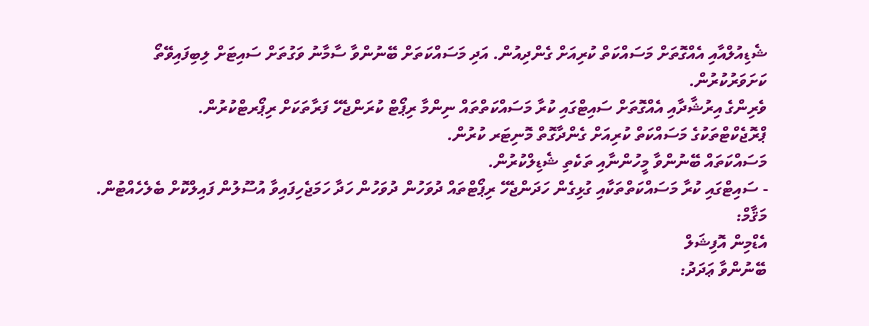ޝެޑިއުލްއާއި އެއްގޮތަށް މަސައްކަތް ކުރިއަށް ގެންދިއުން. އަދި މަސައްކަތަށް ބޭނުންވާ ސާމާނު ވަގުތަށް ސައިޓަށް ލިބިފައިވޭތޯ ކަށަވަރުކުރުން.
ވެރިންގެ އިރުޝާދާއި އެއްގޮތަށް ސައިޓްގައި ކުރާ މަސައްކަތްތައް ނިންމާ ރިޕޯޓް ކުރަންޖެހޭ ފަރާތަކަށް ރިޕޯރޓްކުރުން.
ޕްރޮޖެކްޓްތަކުގެ މަސައްކަތް ކުރިއަށް ގެންދާގޮތް މޮނިޓަރ ކުރުން.
މަސައްކަތައް ބޭނުންވާ މީހުންނާއި ތަކެތި ޝެޑިލްކުރުން.
- ސައިޓްގައި ކުރާ މަސައްކަތްތަކާއި ގުޅިގެން ހަދަންޖެހޭ ރިޕޯޓްތައް ދުވަހުން ދުވަހުން ހަދާ ހަމަޖެހިފައިވާ އުސޫލުން ފައިލްކޮށް ބެލެހެއްޓުން.
މަޤާމް:
އެޑްމިން އޮފިޝަލް
ބޭނުންވާ ޢަދަދު: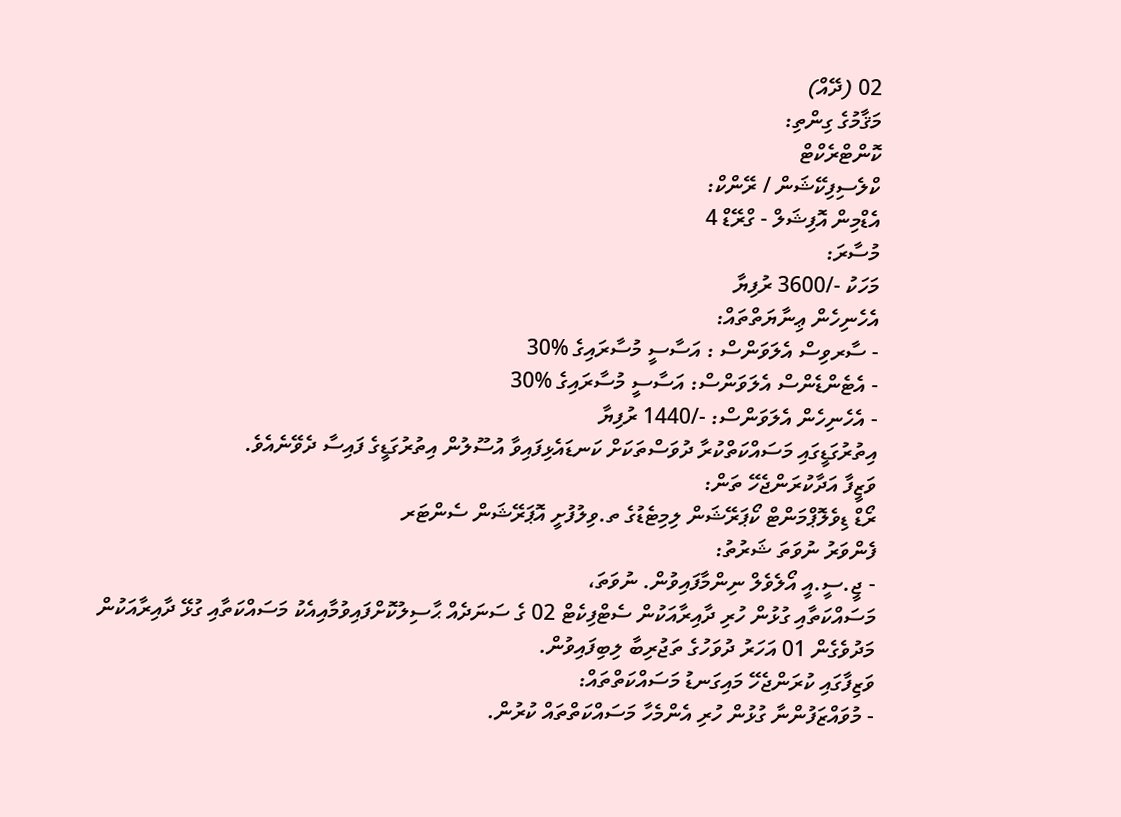02 (ދޭއް)
މަޤާމުގެ ގިންތި:
ކޮންޓްރެކްޓް
ކްލެސިފިކޭޝަން / ރޭންކް:
އެޑްމިން އޮފިޝަލް - ގްރޭޑް 4
މުސާރަ:
މަހަކު -/3600 ރުފިޔާ
އެހެނިހެން ޢިނާޔަތްތައް:
- ސާރވިސް އެލަވަންސް : އަސާސީ މުސާރައިގެ %30
- އެޓެންޑެންސް އެލަވަންސް: އަސާސީ މުސާރައިގެ %30
- އެހެނިހެން އެލަވަންސް: -/1440 ރުފިޔާ
އިތުރުގަޑީގައި މަސައްކަތްކުރާ ދުވަސްތަކަށް ކަނޑައެޅިފައިވާ އުސޫލުން އިތުރުގަޑީގެ ފައިސާ ދެވޭނެއެވެ.
ވަޒީފާ އަދާކުރަންޖެހޭ ތަން:
ރޯޑް ޑިވެލޮޕްމަންޓް ކޯޕަރޭޝަން ލިމިޓެޑުގެ ތ.ވިލުފުށީ އޮޕަރޭޝަން ސެންޓަރ
ފެންވަރު ނުވަތަ ޝަރުތު:
- ޖީ.ސީ.އީ އޯލެވެލް ނިންމާފައިވުން. ނުވަތަ،
މަސައްކަތާއި ގުޅުން ހުރި ދާއިރާއަކުން ސެޓްފިކެޓް 02 ގެ ސަނަދެއް ޙާސިލުކޮށްފައިވުމާއިއެކު މަސައްކަތާއި ގުޅޭ ދާއިރާއަކުން މަދުވެގެން 01 އަހަރު ދުވަހުގެ ތަޖުރިބާ ލިބިފައިވުން.
ވަޒިފާގައި ކުރަންޖެހޭ މައިގަނޑު މަސައްކަތްތައް:
- މުވައްޒަފުންނާ ގުޅުން ހުރި އެންމެހާ މަސައްކަތްތައް ކުރުން.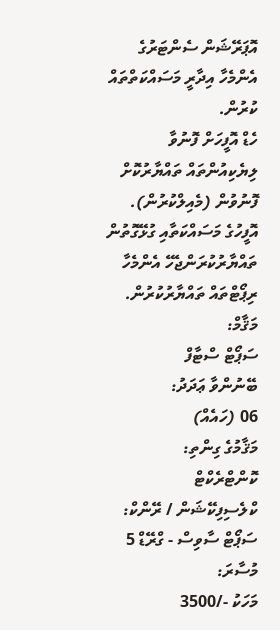އޮޕަރޭޝަން ސެންޓަރުގެ އެންމެހާ އިދާރީ މަސައްކަތްތައް ކުރުން.
ހެޑް އޮފީހަށް ފޮނުވާ ލިޔެކިއުންތައް ތައްޔާރުކޮށް ފޮނުވުން (މެއިލްކުރުން).
އޮފީހުގެ މަސައްކަތާއި ގުޅޭގޮތުން ތައްޔާރުކުރަންޖެހޭ އެންމެހާ ރިޕޯޓްތައް ތައްޔާރުކުރުން.
މަޤާމް:
ސަޕޯޓް ސްޓާފް
ބޭނުންވާ ޢަދަދު:
06 (ހައެއް)
މަޤާމުގެ ގިންތި:
ކޮންޓްރެކްޓް
ކްލެސިފިކޭޝަން / ރޭންކް:
ސަޕޯޓް ސާވިސް - ގްރޭޑް 5
މުސާރަ:
މަހަކު -/3500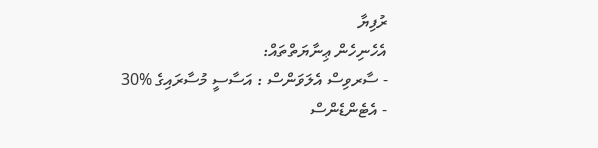ރުފިޔާ
އެހެނިހެން ޢިނާޔަތްތައް:
- ސާރވިސް އެލަވަންސް : އަސާސީ މުސާރައިގެ %30
- އެޓެންޑެންސް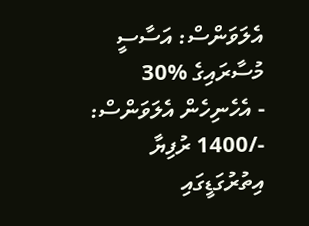އެލަވަންސް: އަސާސީ މުސާރައިގެ %30
- އެހެނިހެން އެލަވަންސް: -/1400 ރުފިޔާ
އިތުރުގަޑީގައި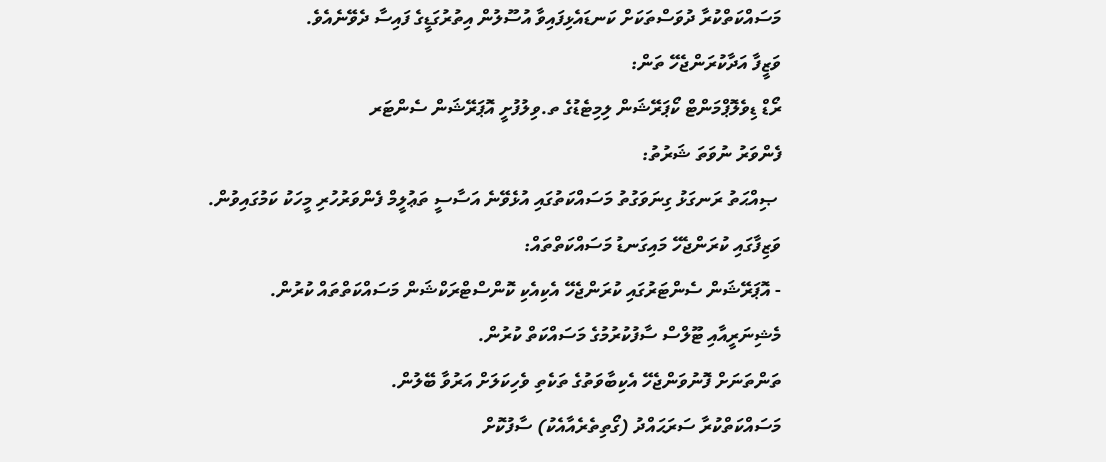މަސައްކަތްކުރާ ދުވަސްތަކަށް ކަނޑައެޅިފައިވާ އުސޫލުން އިތުރުގަޑީގެ ފައިސާ ދެވޭނެއެވެ.
ވަޒީފާ އަދާކުރަންޖެހޭ ތަން:
ރޯޑް ޑިވެލޮޕްމަންޓް ކޯޕަރޭޝަން ލިމިޓެޑުގެ ތ.ވިލުފުށީ އޮޕަރޭޝަން ސެންޓަރ
ފެންވަރު ނުވަތަ ޝަރުތު:
 ޞިއްޙަތު ރަނގަޅު ގިނަވަގުތު މަސައްކަތުގައި އުޅެވޭނެ އަސާސީ ތަޢުލީމް ފެންވަރުހުރި މީހަކު ކަމުގައިވުން.
ވަޒިފާގައި ކުރަންޖެހޭ މައިގަނޑު މަސައްކަތްތައް:
- އޮޕަރޭޝަން ސެންޓަރުގައި ކުރަންޖެހޭ އެކިއެކި ކޮންސްޓްރަކްޝަން މަސައްކަތްތައް ކުރުން.
މެޝިނަރީއާއި ޓޫލްސް ސާފުކުރުމުގެ މަސައްކަތް ކުރުން.
ތަންތަނަށް ފޮނުވަންޖެހޭ އެކިބާވަތުގެ ތަކެތި ވެހިކަލަށް އަރުވާ ބޭލުން.
މަސައްކަތްކުރާ ސަރަޙައްދު (ގޯތިތެރެއާއެކު) ސާފުކޮށް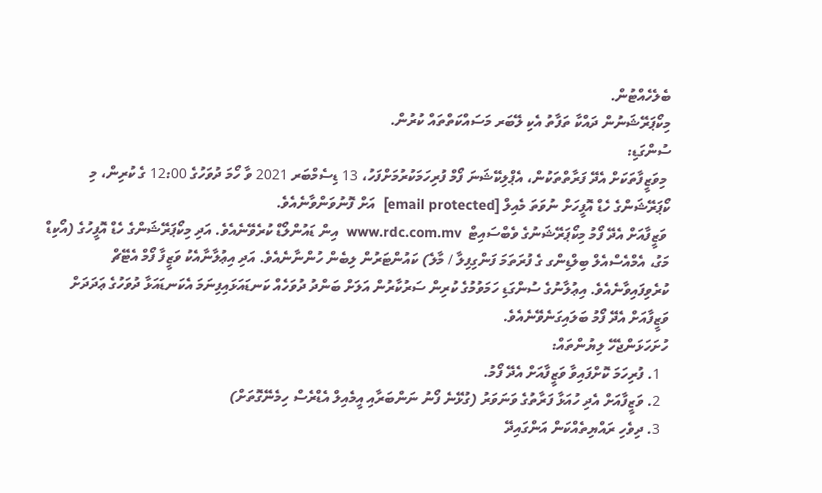ބެލެހެއްޓުން.
މިކޯޕަރޭޝަނުން ދައްކާ ތަފާތު އެކި ލޭބަރ މަސައްކަތްތައް ކުރުން.
ސުންގަޑި:
 މިވަޒީފާތަކަށް އެދޭ ފަރާތްތަކުން، އެޕްލިކޭޝަނަ ފޯމް ފުރިހަމަކުރުމަށްފަހު، 13 ޑިސެމްބަރ 2021 ވާ ހޯމަ ދުވަހުގެ 12:00 ގެ ކުރިން، މި ކޯޕަރޭޝަންގެ ހެޑް އޮފީހަށް ނުވަތަ މެއިލް [email protected]  އަށް ފޮނުވަންވާނެއެވެ.
 ވަޒީފާއަށް އެދޭ ފޯމު މިކޯޕަރޭޝަނުގެ ވެބްސައިޓް  www.rdc.com.mv  އިން ޑައުންލޯޑް ކުރެވޭނެއެވެ. އަދި މިކޯޕަރޭޝަންގެ ހެޑް އޮފީހުގެ (އޯކިޑް މަގު، އެމްއެސްއެލް ބިލްޑިންގ ގެ ފުރަތަމަ ފަންގިފިލާ / މާލެ) ކައުންޓަރުން ލިބެން ހުންނާނެއެވެ. އަދި އިޢުލާނާއެކު ވަޒީފާ ފޯމް އެޓޭޗް ކުރެވިފައިވާނެއެވެ. އިޢުލާނުގެ ސުންގަޑި ހަމަވުމުގެ ކުރިން ސަރުކާރުން އަލަށް ބަންދު ދުވަހެއް ކަނޑައަޅައިފިނަމަ އެކަނޑައަޅާ ދުވަހުގެ ޢަދަދަށް ވަޒީފާއަށް އެދޭ ފޯމު ބަލައިގަނެވޭނެއެވެ.
ހުށަހަޅަންޖެހޭ ލިޔުންތައް:
  1. ފުރިހަމަ ކޮށްފައިވާ ވަޒީފާއަށް އެދޭ ފޯމު.
  2. ވަޒީފާއަށް އެދި ހުއަޅާ ފަރާތުގެ ވަނަވަރު (ގުޅޭނެ ފޯނު ނަންބަރާއި އީމެއިލް އެޑްރެސް ހިމެނޭގޮތަށް)
  3. ދިވެހި ރައްޔިތެއްކަން އަންގައިދޭ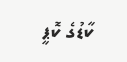ކާޑުގެ ކޮޕީ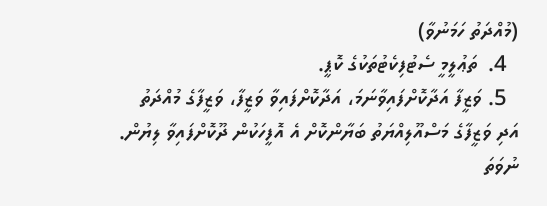(މުއްދަތު ހަމަނުވާ)
  4.  ތަޢުލީމީ ސެޓުފިކެޓުތަކުގެ ކޮޕީ.
  5. ވަޒީފާ އަދާކޮށްފައިވާނަމަ، އަދާކޮށްފައިވާ ވަޒީފާ، ވަޒީފާގެ މުއްދަތު އަދި ވަޒީފާގެ މަސްއޫލިއްޔަތު ބަޔާންކޮށް އެ އޮފީހަކުން ދޫކޮށްފައިވާ ލިޔުން. ނުވަތަ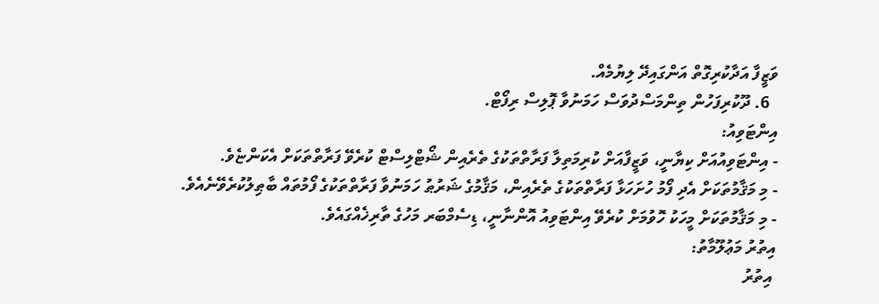ވަޒީފާ އަދާކުރިގޮތް އަންގައިދޭ ލިޔުމެއް.
  6. ދޫކުރިފަހުން ތިންމަސްދުވަސް ހަމަނުވާ ޕޮލިސް ރިފޯޓް.
އިންޓަވިއު:
- އިންޓަވިއުއަށް ކިޔާނީ، ވަޒީފާއަށް ކުރިމަތިލާ ފަރާތްތަކުގެ ތެރެއިން ޝޯޓްލިސްޓް ކުރެވޭ ފަރާތްތަކަށް އެކަންޏެވެ.
- މި މަޤާމުތަކަށް އެދި ފޯމު ހުށަހަޅާ ފަރާތްތަކުގެ ތެރެއިން، މަޤާމުގެ ޝަރުޠު ހަމަނުވާ ފަރާތްތަކުގެ ފޯމުތައް ބާޠިލުކުރެވޭނެއެވެ.
- މި މަޤާމުތަކަށް މީހަކު ހޮވުމަށް ކުރެވޭ އިންޓަވިއު އޮންނާނީ، ޑިސެމްބަރ މަހުގެ ތާރިޚެއްގައެވެ.
އިތުރު މަޢުލޫމާތު:
 އިތުރު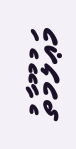މަޢުލޫމާތު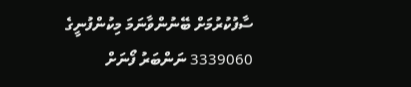ސާފުކުރުމަށް ބޭނުންވާނަމަ މިކުންފުނީގެ 3339060 ނަންބަރު ފޯނަށް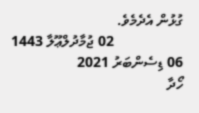ގުޅުން އެދެމެވެ.
                   02 ޖުމާދުލްޢޫލާ 1443
06 ޑިސެންބަރު 2021
ހޯދާ